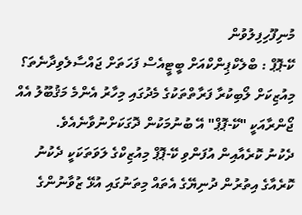މުނިފޫހިފިލުވުން
ކޭ-ޕޮޕް : ބްލެކްޕިންކްއަށް ބީޓީއެސް ފަހަތަށް ޖައްސާލެވިދާނެތަ؟
މިއުޒިކަށް ލޯބިކުރާ ފަރާތްތަކުގެ މެދުގައި މިހާރު އެންމެ މަޤުބޫލު އެއް ޖޯންރާއަކީ "ކޭ-ޕޮޕް" އޭ ބުނުމަކުން ދޮގަކަށްނުވާނެއެވެ.
ދެކުނު ކޮރެއާއިން އުފަންވި ކޭ-ޕޮޕް މިއުޒިކްގެ ލަވަތަކަކީ ދެކުނު ކޮރެއާގެ އިތުރުން ދުނިޔޭގެ އެތައް މިތަނުގައި އުޅޭ ޒުވާނުންގެ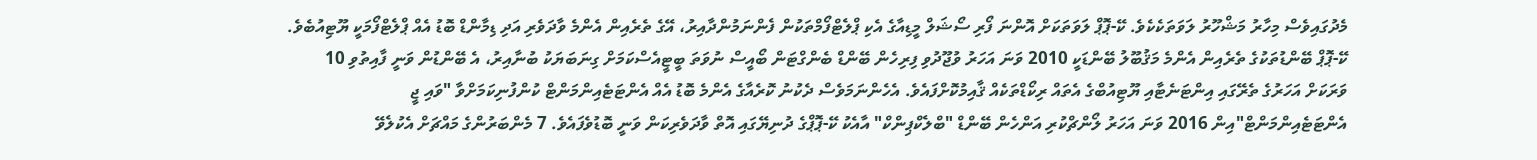މެދުގައިވެސް މިހާރު މަޝްހޫރު ލަވަތަކެކެވެ. ކޭ-ޕޮޕް ލަވަތަކަށް އޮންނަ ފޯރި ސޯޝަލް މީޑިއާގެ އެކި ޕްލެޓްފޯމްތަކުން ފެންނަމުންދާއިރު، އޭގެ ތެރެއިން އެންމެ ވާދަވެރި އަދި ޑިމާންޑް ބޮޑު އެއް ޕްލެޓްފޯމަކީ ޔޫޓިއުބެވެ.
ކޭ-ޕޮޕް ބޭންޑުތަކުގެ ތެރެއިން އެންމެ މަޤުބޫލު ބޭންޑަކީ 2010 ވަނަ އަހަރު ވުޖޫދުވި ފިރިހެން ބޭންޑް ބެންގްޓަން ބޯއީސް ނުވަތަ ބީޓީއެސްކަމަށް ގިނަބަޔަކު ބުނާއިރު، އެ ބޭންޑުން ވަނީ ފާއިތުވި 10 ވަރަކަށް އަހަރުގެ ތެރޭގައި އިންޓަނެޓާއި ޔޫޓިއުބްގެ އެތައް ރިކޯޑްތަކެއް ޤާއިމުކޮށްފައެވެ. އެހެންނަމަވެސް ދެކުނު ކޮރެއާގެ އެންމެ ބޮޑު އެއް އެންޓަޓެއިންމަންޓް ކުންފުނިކަމަށްވާ "ވައި ޖީ އެންޓަޓެއިންމަންޓް"އިން 2016 ވަނަ އަހަރު ލޯންޗްކުރި އަންހެން ބޭންޑް "ބްލެކްޕިންކް" އާއެކު ކޭ-ޕޮޕްގެ ދުނިޔޭގައި އޮތް ވާދަވެރިކަން ވަނީ ބޮޑުވެފައެވެ. 7 މެންބަރުންގެ މައްޗަށް އެކުލެވޭ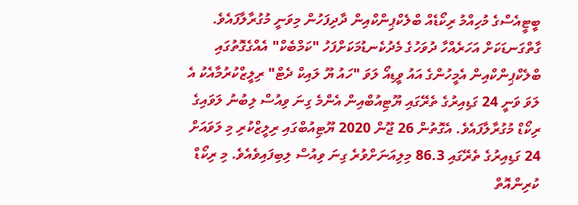ބީޓީއެސްގެ މުހިއްމު ރިކޯޑެއް ބްލެކްޕިންކްއިން ދާދިފަހުން މިވަނީ މުގުރާލާފައެވެ.
ގާތްގަނޑަކަށް އަހަރެއްހާ ދުވަހުގެ މެދުކެނޑުމަކަށްފަހު "ކަމްބެކް" އެއްގެގޮތުގައި ބްލެކްޕިންކްއިން އެމީހުންގެ އައު ވީޑިއޯ ލަވަ "ހައު ޔޫ ލައިކް ދެޓް" ރިލީޒްކުރުމާއެކު އެ ލަވަ ވަނީ 24 ގަޑިއިރުގެ ތެރޭގައި ޔޫޓިއުބްއިން އެންމެ ގިނަ ވިއުސް ލިބުނު ލަވައިގެ ރިކޯޑް މުގުރާލާފައެވެ. އެގޮތުން 26 ޖޫން 2020 ޔޫޓިއުބްގައި ރިލީޒްކުރި މި ލަވައަށް 24 ގަޑިއިރުގެ ތެރޭގައި 86.3 މިލިއަނަށްވުރެ ގިނަ ވިއުސް ލިބިފައިވެއެވެ. މި ރިކޯޑް ކުރިންއޮތް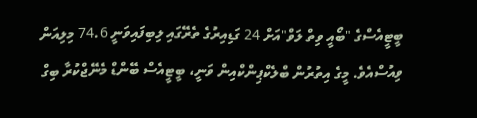ބީޓީއެސްގެ "ބޯއީ ވިތް ލަވް"އަށް 24 ގަޑިއިރުގެ ތެރޭގައި ލިބިފައިވަނީ 74.6 މިލިއަން ވިއުސްއެވެ. މީގެ އިތުރުން ބްލެކްޕިންކްއިން ވަނީ، ބީޓީއެސް ބޭންޑް މެނޭޖްކުރާ ބިގް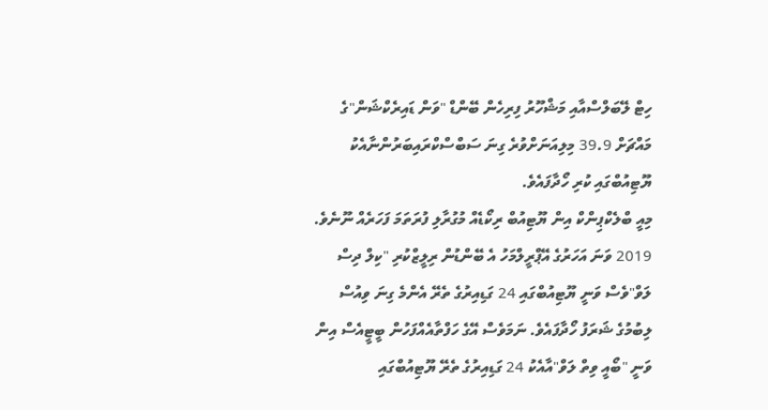ހިޓް ލޭބަލްސްއާއި މަޝްހޫރު ފިރިހެން ބޭންޑް "ވަން ޑައިރެކްޝަން"ގެ މައްޗަށް 39.9 މިލިއަނަށްވުރެ ގިނަ ސަބްސްކްރައިބަރުންނާއެކު ޔޫޓިއުބްގައި ކުރި ހޯދާފައެވެ.
މިއީ ބްލެކްޕިންކް އިން ޔޫޓިއުބް ރިކޯޑެއް މުގުރާލި ފުރަތަމަ ފަހަރެއް ނޫނެވެ.
2019 ވަނަ އަހަރުގެ އޭޕްރީލްމަހު އެ ބޭންޑުން ރިލީޒްކުރި "ކިލް ދިސް ލަވް"ވެސް ވަނީ ޔޫޓިއުބްގައި 24 ގަޑިއިރުގެ ތެރޭ އެންމެ ގިނަ ވިއުސް ލިބުމުގެ ޝަރަފު ހޯދާފައެވެ. ނަމަވެސް އޭގެ ހަފްތާއެއްފަހުން ބީޓީއެސް އިން ވަނީ "ބޯއީ ވިތް ލަވް"އާއެކު 24 ގަޑިއިރުގެ ތެރޭ ޔޫޓިއުބްގައި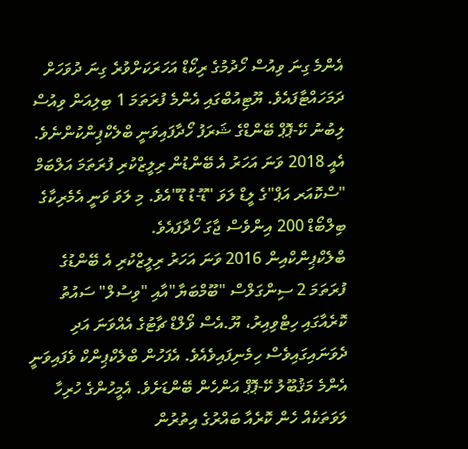އެންމެ ގިނަ ވިއުސް ހޯދުމުގެ ރިކޯޑް އަހަރަކަށްވުރެ ގިނަ ދުވަހަށް ދަމަހައްޓާފައެވެ. ޔޫޓިއުބްގައި އެންމެ ފުރަތަމަ 1 ބިލިއަން ވިއުސް ލިބުނު ކޭ-ޕޮޕް ބޭންޑްގެ ޝަރަފު ހޯދާފައިވަނީ ބްލެކްޕިންކުންނެވެ. އެއީ 2018 ވަނަ އަހަރު އެ ބޭންޑުން ރިލީޒްކުރި ފުރަތަމަ އަލްބަމް "ސްކޮއަރ އަޕް"ގެ ލީޑް ލަވަ "ޑޫ-ޑު ޑޫ"އެވެ. މި ލަވަ ވަނީ އެމެރިކާގެ ބިލްބޯޑް 200 އިންވެސް ޖާގަ ހޯދާފައެވެ.
ބްލެކްޕިންކްއިން 2016 ވަނަ އަހަރު ރިލީޒްކުރި އެ ބޭންޑުގެ ފުރަތަމަ 2 ސިންގަލްސް "ބޫމްބަޔާ"އާއި "ވިސުލް" ސައުތު ކޮރެއާގައި ހިޓްވިއިރު، ޔޫ.އެސް ވޯލްޑް ޗާޓުގެ އެއްވަނަ އަދި ދެވަނައިގައިވެސް ހިމެނިފައިވެއެވެ. އެފަހުން ބްލެކްޕިންކް ވެފައިވަނީ އެންމެ މަޤުބޫލު ކޭ-ޕޮޕް އަންހެން ބޭންޑަށެވެ. އެމީހުންގެ ހުރިހާ ލަވަތަކެއް ހެން ކޮރެއާ ބައްރުގެ އިތުރުން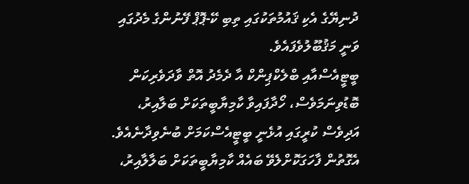ދުނިޔޭގެ އެކި ޤައުމުތަކުގައި ތިބި ކޭ-ޕޮޕް ފޭނުންގެ މެދުގައި ވަނީ މަޤުބޫލުވެފައެވެ.
ބީޓީއެސްއާއި ބްލެކްޕިންކް އާ ދެމެދު އޮތް ވާދަވެރިކަން ބޮޑުވިނަމަވެސް، ހޯދާފައިވާ ކާމިޔާބީތަކަށް ބަލާއިރު، އަދިވެސް ކުރީގައި އުޅެނީ ބީޓީއެސްކަމަށް ބުނެވިދާނެއެވެ. އެގޮތުން ފާހަގަކޮށްލެވޭ ބައެއް ކާމިޔާބީތަކަށް ބަލާލާއިރު،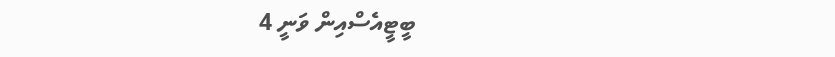ބީޓީއެސްއިން ވަނީ 4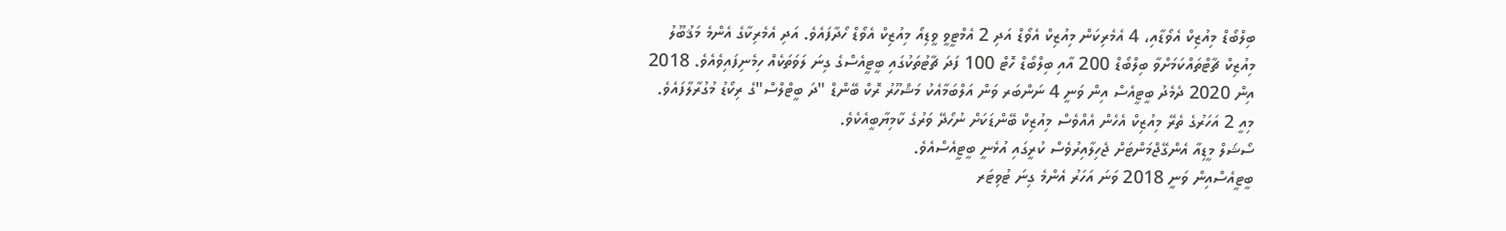ބިލްބޯޑް މިއުޒިކް އެވޯޑާއި، 4 އެމެރިކަން މިއުޒިކް އެވޯޑް އަދި 2 އެމްޓީވީ ވީޑިއޯ މިއުޒިކް އެވޯޑް ހޯދާފައެވެ. އަދި އެމެރިކާގެ އެންމެ މަޤުބޫލު މިއުޒިކް ޗާޓްތައްކަމަށްވާ ބިލްބޯޑް 200 އާއި ބިލްބޯޑް ހޮޓް 100 ފަދަ ޗާޓުތަކުގައި ބީޓީއެސްގެ ގިނަ ލަވަތަކެއް ހިމެނިފައިވެއެވެ. 2018 އިން 2020 ދެމެދު ބީޓީއެސް އިން ވަނީ 4 ނަންބަރ ވަން އަލްބަމާއެކު މަޝްހޫރު ރޮކް ބޭންޑް "ދަ ބީޓްލްސް"ގެ ރިކޯޑު މުގުރާލާފައެވެ. މިއީ 2 އަހަރުގެ ތެރޭ މިއުޒިކް އެހެން އެއްވެސް މިއުޒިކް ބޭންޑަކަށް ނުހޯދޭ ވަރުގެ ކާމިޔާބީއެކެވެ.
ސޯޝަލް މީޑިއާ އެންގޭޖްމަންޓަށް ޖެހިލާއިރުވެސް ކުރީގައި އުޅެނީ ބީޓީއެސްއެވެ.
ބީޓީއެސްއިން ވަނީ 2018 ވަނަ އަހަރު އެންމެ ގިނަ ޓުވިޓަރ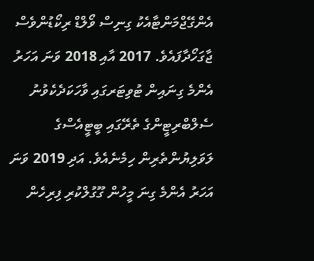އެންގޭޖްމަންޓާއެކު ގިނިސް ވޯލްޑް ރިކޯޑުންވެސް ޖާގަހޯދާފައެވެ. 2017 އާއި 2018 ވަނަ އަހަރު އެންމެ ގިނައިން ޓުވިޓަރގައި ވާހަކަދެކެވުނު ސެލްބްރިޓީންގެ ތެރޭގައި ބީޓީއެސްގެ ލަވަލިޔުންތެރިން ހިމެނެއެވެ. އަދި 2019 ވަނަ އަހަރު އެންމެ ގިނަ މީހުން ގޫގުލްކުރި ފިރިހެން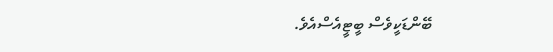ބޭންޑަކީވެސް ބީޓީއެސްއެވެ.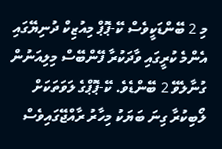މި 2 ބޭންޑަކީވެސް ކޭ-ޕޮޕް މިއުޒިކް ދުނިޔޭގައި އެންމެ ކުރީގައި ވާދަކުރާ ފޭންބޭސް މިލިއަނުން ގުނާލެވޭ 2 ބޭންޑެވެ. ކޭ-ޕޮޕްގެ ލަވަތަކަށް ލޯބިކުރާ ގިނަ ބަޔަކު މިހާރު ރާއްޖޭގައިވެސް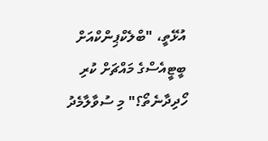އުޅޭތީ، "ބްލެކްޕިންކްއަށް ބީޓީއެސްގެ މައްޗަށް ކުރި ހޯދިދާނެތޯ؟" މި ސުވާލާމެދު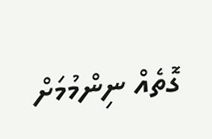ގޮތެއް ނިންމުމަށް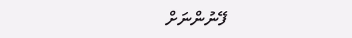ފޭނުންނަށް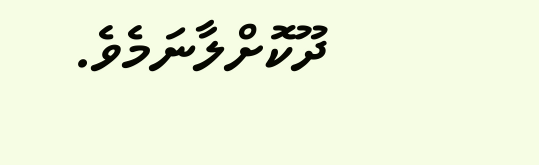ދޫކޮށްލާނަމެވެ.